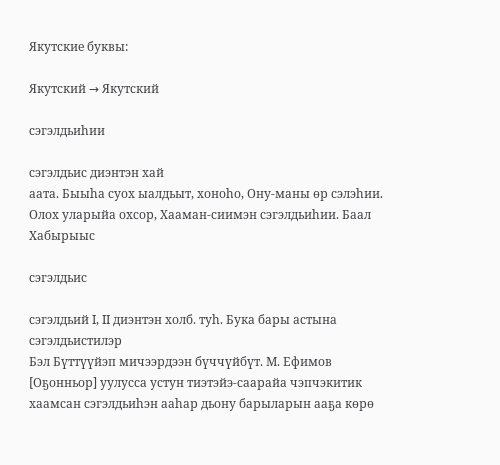Якутские буквы:

Якутский → Якутский

сэгэлдьиһии

сэгэлдьис диэнтэн хай
аата. Быыһа суох ыалдьыт, хоноһо, Ону-маны өр сэлэһии. Олох уларыйа охсор, Хааман-сиимэн сэгэлдьиһии. Баал Хабырыыс

сэгэлдьис

сэгэлдьий I, II диэнтэн холб. туһ. Бука бары астына сэгэлдьистилэр
Бэл Бүттүүйэп мичээрдээн бүччүйбүт. М. Ефимов
[Оҕонньор] уулусса устун тиэтэйэ-саарайа чэпчэкитик хаамсан сэгэлдьиһэн ааһар дьону барыларын ааҕа көрө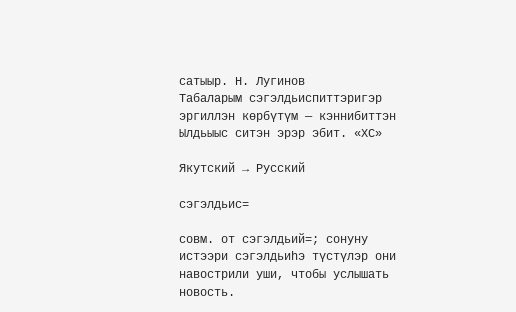сатыыр. Н. Лугинов
Табаларым сэгэлдьиспиттэригэр эргиллэн көрбүтүм — кэннибиттэн Ылдьыыс ситэн эрэр эбит. «ХС»

Якутский → Русский

сэгэлдьис=

совм. от сэгэлдьий=; сонуну истээри сэгэлдьиһэ түстүлэр они навострили уши, чтобы услышать новость.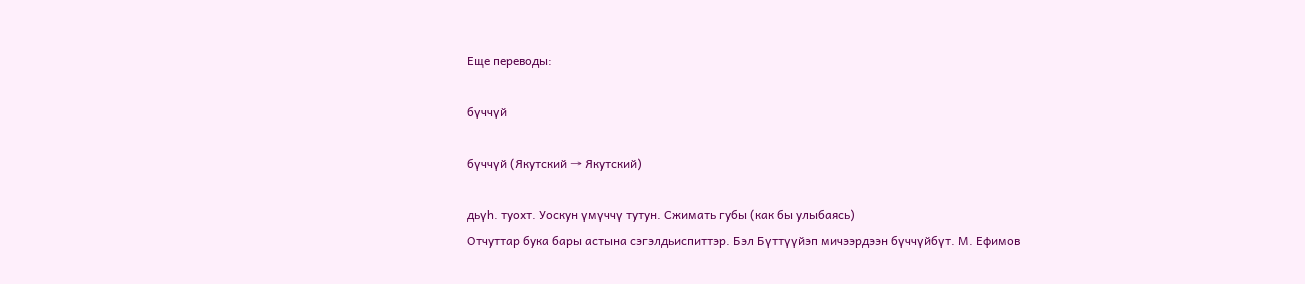Еще переводы:

бүччүй

бүччүй (Якутский → Якутский)

дьүһ. туохт. Уоскун үмүччү тутун. Сжимать губы (как бы улыбаясь)
Отчуттар бука бары астына сэгэлдьиспиттэр. Бэл Бүттүүйэп мичээрдээн бүччүйбүт. М. Ефимов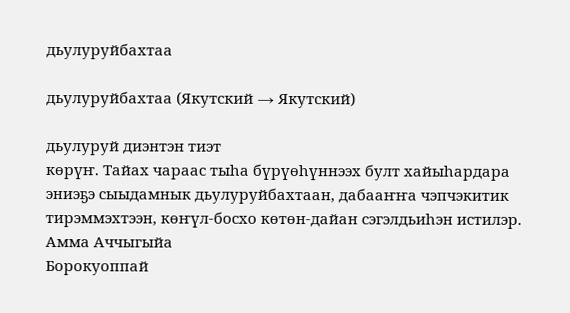дьулуруйбахтаа

дьулуруйбахтаа (Якутский → Якутский)

дьулуруй диэнтэн тиэт
көрүҥ. Тайах чараас тыһа бүрүөһүннээх булт хайыһардара эниэҕэ сыыдамнык дьулуруйбахтаан, дабааҥҥа чэпчэкитик тирэммэхтээн, көҥүл-босхо көтөн-дайан сэгэлдьиһэн истилэр. Амма Аччыгыйа
Борокуоппай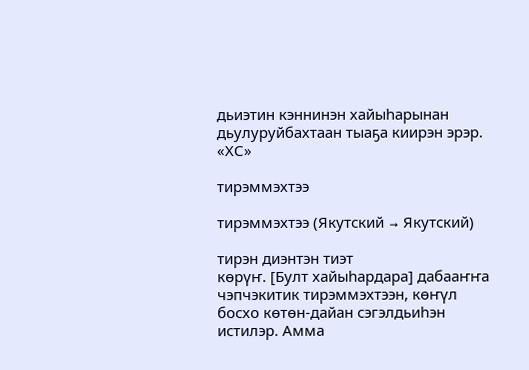дьиэтин кэннинэн хайыһарынан дьулуруйбахтаан тыаҕа киирэн эрэр. «ХС»

тирэммэхтээ

тирэммэхтээ (Якутский → Якутский)

тирэн диэнтэн тиэт
көрүҥ. [Булт хайыһардара] дабааҥҥа чэпчэкитик тирэммэхтээн, көҥүл босхо көтөн-дайан сэгэлдьиһэн истилэр. Амма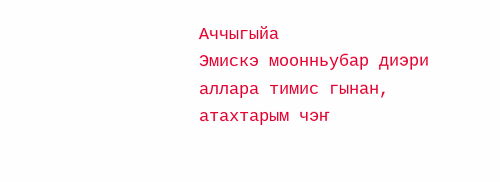Аччыгыйа
Эмискэ моонньубар диэри аллара тимис гынан, атахтарым чэҥ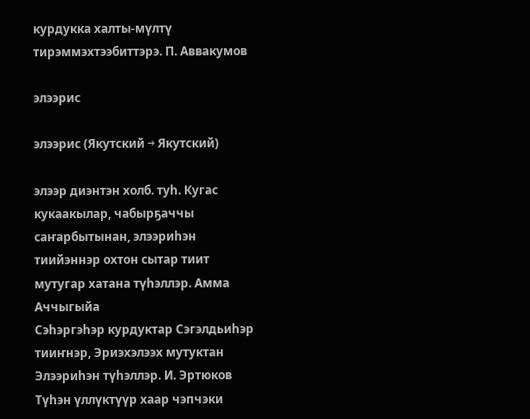курдукка халты-мүлтү тирэммэхтээбиттэрэ. П. Аввакумов

элээрис

элээрис (Якутский → Якутский)

элээр диэнтэн холб. туһ. Кугас кукаакылар, чабырҕаччы саҥарбытынан, элээриһэн тиийэннэр охтон сытар тиит мутугар хатана түһэллэр. Амма Аччыгыйа
Сэһэргэһэр курдуктар Сэгэлдьиһэр тииҥнэр, Эриэхэлээх мутуктан Элээриһэн түһэллэр. И. Эртюков
Түһэн үллүктүүр хаар чэпчэки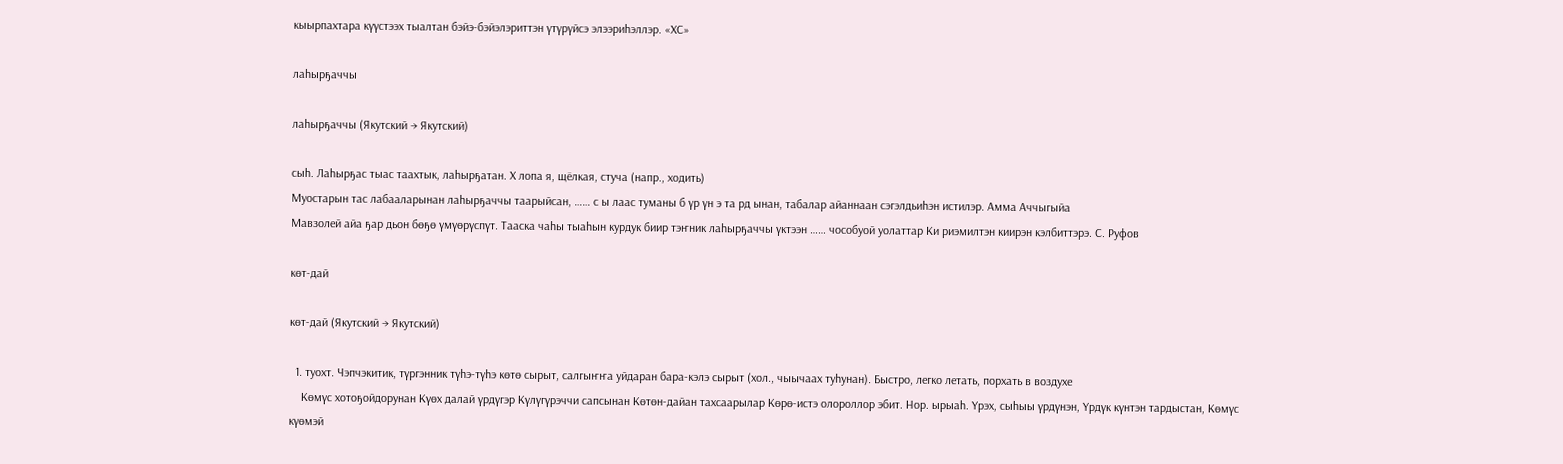кыырпахтара күүстээх тыалтан бэйэ-бэйэлэриттэн үтүрүйсэ элээриһэллэр. «ХС»

лаһырҕаччы

лаһырҕаччы (Якутский → Якутский)

сыһ. Лаһырҕас тыас таахтык, лаһырҕатан. Х лопа я, щёлкая, стуча (напр., ходить)
Муостарын тас лабааларынан лаһырҕаччы таарыйсан, …… с ы лаас туманы б үр үн э та рд ынан, табалар айаннаан сэгэлдьиһэн истилэр. Амма Аччыгыйа
Мавзолей айа ҕар дьон бөҕө үмүөрүспүт. Тааска чаһы тыаһын курдук биир тэҥник лаһырҕаччы үктээн …… чособуой уолаттар Ки риэмилтэн киирэн кэлбиттэрэ. С. Руфов

көт-дай

көт-дай (Якутский → Якутский)

  1. туохт. Чэпчэкитик, түргэнник түһэ-түһэ көтө сырыт, салгыҥҥа уйдаран бара-кэлэ сырыт (хол., чыычаах туһунан). Быстро, легко летать, порхать в воздухе
    Көмүс хотоҕойдорунан Күөх далай үрдүгэр Күлүгүрэччи сапсынан Көтөн-дайан тахсаарылар Көрө-истэ олороллор эбит. Нор. ырыаһ. Үрэх, сыһыы үрдүнэн, Үрдүк күнтэн тардыстан, Көмүс күөмэй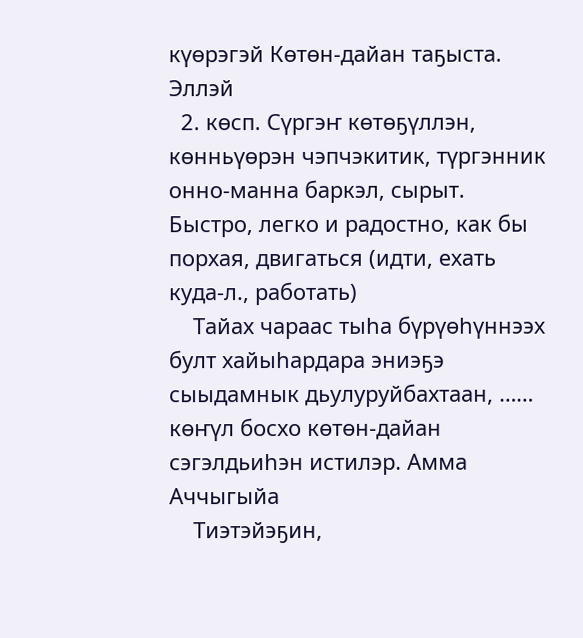күөрэгэй Көтөн-дайан таҕыста. Эллэй
  2. көсп. Сүргэҥ көтөҕүллэн, көнньүөрэн чэпчэкитик, түргэнник онно-манна баркэл, сырыт. Быстро, легко и радостно, как бы порхая, двигаться (идти, ехать куда-л., работать)
    Тайах чараас тыһа бүрүөһүннээх булт хайыһардара эниэҕэ сыыдамнык дьулуруйбахтаан, …… көҥүл босхо көтөн-дайан сэгэлдьиһэн истилэр. Амма Аччыгыйа
    Тиэтэйэҕин,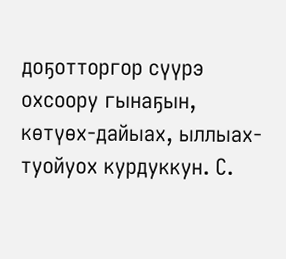доҕотторгор сүүрэ охсоору гынаҕын, көтүөх-дайыах, ыллыах-туойуох курдуккун. С.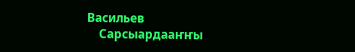Васильев
    Сарсыардааҥҥы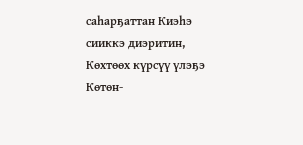саһарҕаттан Киэһэ сииккэ диэритин, Көхтөөх күрсүү үлэҕэ Көтөн-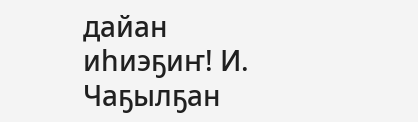дайан иһиэҕиҥ! И. Чаҕылҕан